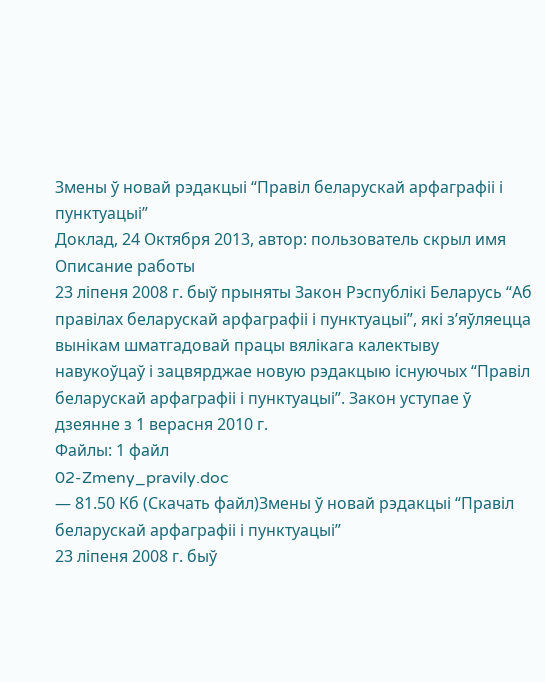Змены ў новай рэдакцыі “Правіл беларускай арфаграфіі і пунктуацыі”
Доклад, 24 Октября 2013, автор: пользователь скрыл имя
Описание работы
23 ліпеня 2008 г. быў прыняты Закон Рэспублікі Беларусь “Аб правілах беларускай арфаграфіі і пунктуацыі”, які з’яўляецца вынікам шматгадовай працы вялікага калектыву навукоўцаў і зацвярджае новую рэдакцыю існуючых “Правіл беларускай арфаграфіі і пунктуацыі”. Закон уступае ў дзеянне з 1 верасня 2010 г.
Файлы: 1 файл
02-Zmeny_pravily.doc
— 81.50 Кб (Скачать файл)Змены ў новай рэдакцыі “Правіл беларускай арфаграфіі і пунктуацыі”
23 ліпеня 2008 г. быў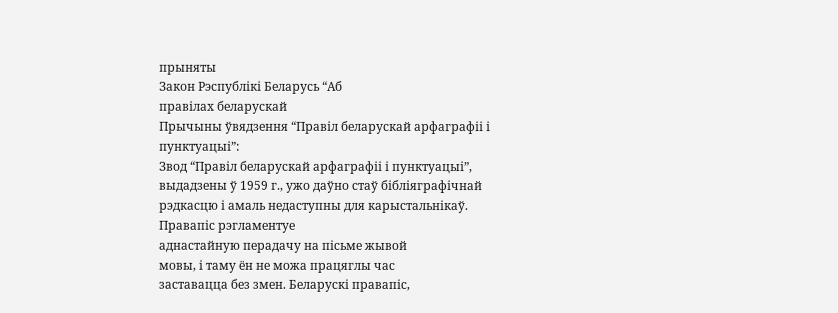прыняты
Закон Рэспублікі Беларусь “Аб
правілах беларускай
Прычыны ўвядзення “Правіл беларускай арфаграфіі і пунктуацыі”:
Звод “Правіл беларускай арфаграфіі і пунктуацыі”, выдадзены ў 1959 г., ужо даўно стаў бібліяграфічнай рэдкасцю і амаль недаступны для карыстальнікаў.
Правапіс рэгламентуе
аднастайную перадачу на пісьме жывой
мовы, і таму ён не можа працяглы час
заставацца без змен. Беларускі правапіс,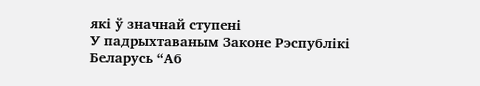які ў значнай ступені
У падрыхтаваным Законе Рэспублікі Беларусь “Аб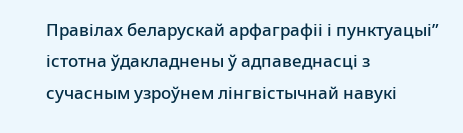Правілах беларускай арфаграфіі і пунктуацыі” істотна ўдакладнены ў адпаведнасці з сучасным узроўнем лінгвістычнай навукі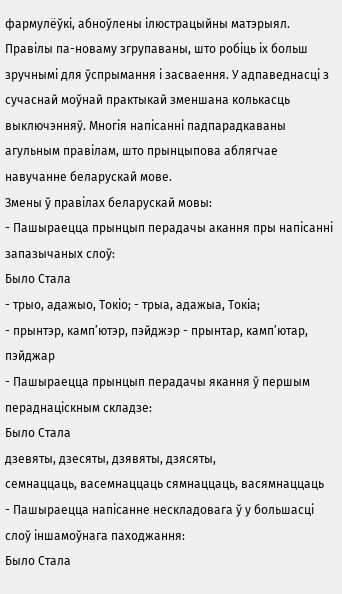фармулёўкі, абноўлены ілюстрацыйны матэрыял. Правілы па-новаму згрупаваны, што робіць іх больш зручнымі для ўспрымання і засваення. У адпаведнасці з сучаснай моўнай практыкай зменшана колькасць выключэнняў. Многія напісанні падпарадкаваны агульным правілам, што прынцыпова аблягчае навучанне беларускай мове.
Змены ў правілах беларускай мовы:
- Пашыраецца прынцып перадачы акання пры напісанні запазычаных слоў:
Было Стала
- трыо, адажыо, Токіо; - трыа, адажыа, Токіа;
- прынтэр, камп’ютэр, пэйджэр - прынтар, камп’ютар, пэйджар
- Пашыраецца прынцып перадачы якання ў першым пераднаціскным складзе:
Было Стала
дзевяты, дзесяты, дзявяты, дзясяты,
семнаццаць, васемнаццаць сямнаццаць, васямнаццаць
- Пашыраецца напісанне нескладовага ў у большасці слоў іншамоўнага паходжання:
Было Стала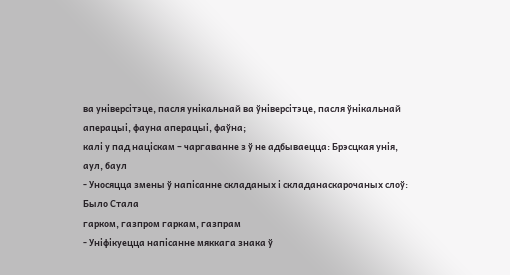ва універсітэце, пасля унікальнай ва ўніверсітэце, пасля ўнікальнай
аперацыі, фауна аперацыі, фаўна;
калі у пад націскам – чаргаванне з ў не адбываецца: Брэсцкая унія, аул, баул
- Уносяцца змены ў напісанне складаных і складанаскарочаных слоў:
Было Стала
гарком, газпром гаркам, газпрам
- Уніфікуецца напісанне мяккага знака ў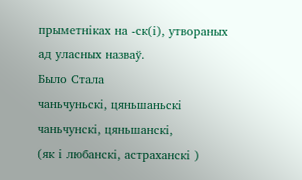прыметніках на -ск(і), утвораных ад уласных назваў.
Было Стала
чаньчуньскі, цяньшаньскі чаньчунскі, цяньшанскі,
(як і любанскі, астраханскі )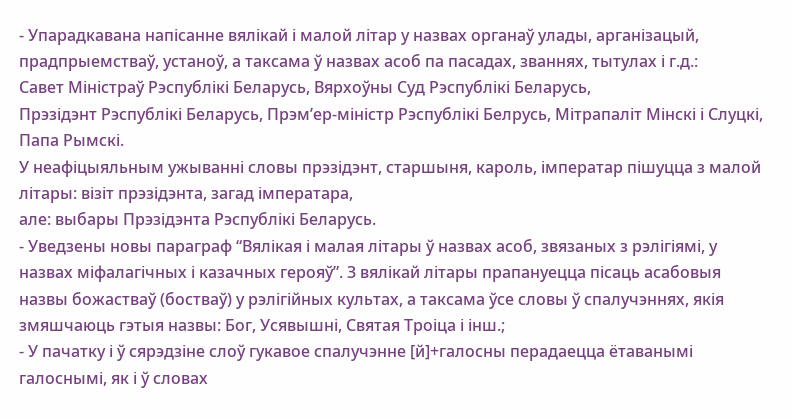- Упарадкавана напісанне вялікай і малой літар у назвах органаў улады, арганізацый, прадпрыемстваў, устаноў, а таксама ў назвах асоб па пасадах, званнях, тытулах і г.д.:
Савет Міністраў Рэспублікі Беларусь, Вярхоўны Суд Рэспублікі Беларусь,
Прэзідэнт Рэспублікі Беларусь, Прэм’ер-міністр Рэспублікі Белрусь, Мітрапаліт Мінскі і Слуцкі, Папа Рымскі.
У неафіцыяльным ужыванні словы прэзідэнт, старшыня, кароль, імператар пішуцца з малой літары: візіт прэзідэнта, загад імператара,
але: выбары Прэзідэнта Рэспублікі Беларусь.
- Уведзены новы параграф “Вялікая і малая літары ў назвах асоб, звязаных з рэлігіямі, у назвах міфалагічных і казачных герояў”. З вялікай літары прапануецца пісаць асабовыя назвы божастваў (бостваў) у рэлігійных культах, а таксама ўсе словы ў спалучэннях, якія змяшчаюць гэтыя назвы: Бог, Усявышні, Святая Троіца і інш.;
- У пачатку і ў сярэдзіне слоў гукавое спалучэнне [й]+галосны перадаецца ётаванымі галоснымі, як і ў словах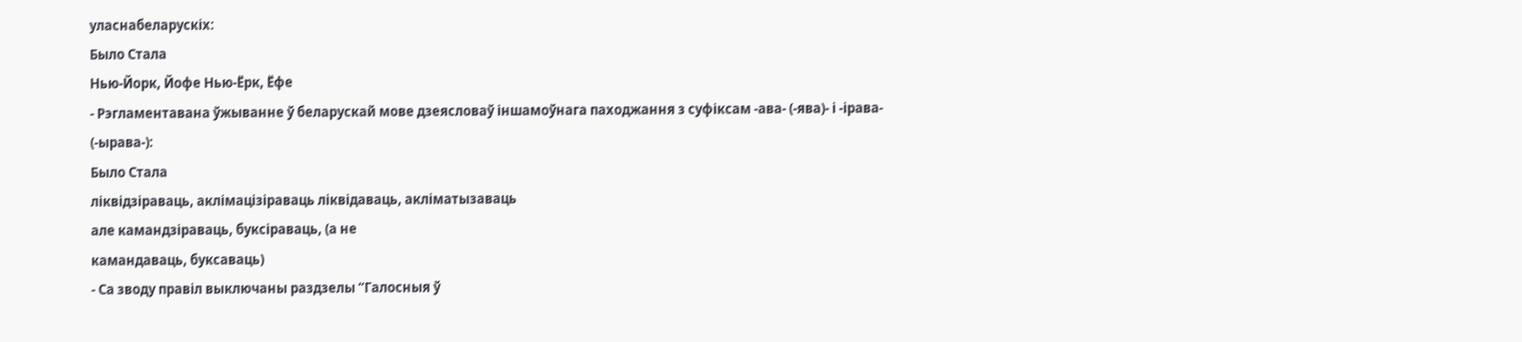уласнабеларускіх:
Было Стала
Нью-Йорк, Йофе Нью-Ёрк, Ёфе
- Рэгламентавана ўжыванне ў беларускай мове дзеясловаў іншамоўнага паходжання з суфіксам -ава- (-ява)- і -ірава- (-ырава-):
Было Стала
ліквідзіраваць, аклімацізіраваць ліквідаваць, акліматызаваць
але камандзіраваць, буксіраваць, (а не
камандаваць, буксаваць)
- Са зводу правіл выключаны раздзелы “Галосныя ў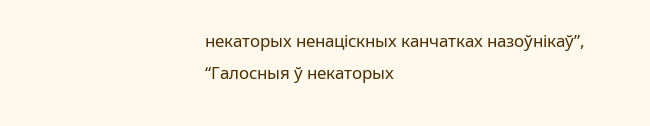некаторых ненаціскных канчатках назоўнікаў”, “Галосныя ў некаторых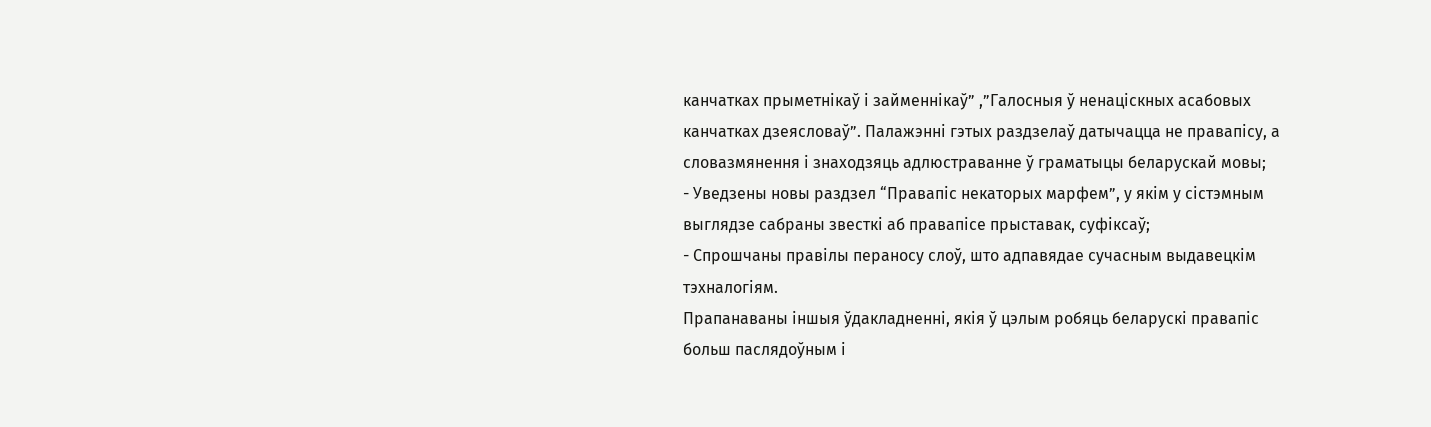канчатках прыметнікаў і займеннікаў” ,”Галосныя ў ненаціскных асабовых канчатках дзеясловаў”. Палажэнні гэтых раздзелаў датычацца не правапісу, а словазмянення і знаходзяць адлюстраванне ў граматыцы беларускай мовы;
- Уведзены новы раздзел “Правапіс некаторых марфем”, у якім у сістэмным выглядзе сабраны звесткі аб правапісе прыставак, суфіксаў;
- Спрошчаны правілы пераносу слоў, што адпавядае сучасным выдавецкім тэхналогіям.
Прапанаваны іншыя ўдакладненні, якія ў цэлым робяць беларускі правапіс больш паслядоўным і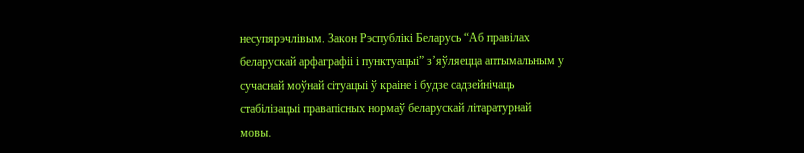несупярэчлівым. Закон Рэспублікі Беларусь “Аб правілах беларускай арфаграфіі і пунктуацыі” з’яўляецца аптымальным у сучаснай моўнай сітуацыі ў краіне і будзе садзейнічаць стабілізацыі правапісных нормаў беларускай літаратурнай мовы.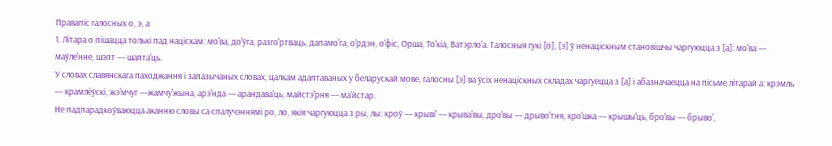Правапіс галосных о, э, а
1. Літара о пішацца толькі пад націскам: мо'ва, до'ўга, разго'ртваць, дапамо'га, о'рдэн, о'фіс, Орша, То'кіа, Ватэрло'а. Галосныя гукі [о], [э] ў ненаціскным становішчы чаргуюцца з [а]: мо'ва –– маўле'нне, шэпт –– шапта'ць.
У словах славянскага паходжання і запазычаных словах, цалкам адаптаваных у беларускай мове, галосны [э] ва ўсіх ненаціскных складах чаргуецца з [а] і абазначаецца на пісьме літарай а: крэмль –– крамлёўскі, жэ'мчуг ––жамчу'жына, арэ'нда –– арандава'ць, майстэ'рня –– ма'йстар.
Не падпарадкоўваюцца аканню словы са спалучэннямі ро, ло, якія чаргуюцца з ры, лы: кроў –– крыві' –– крыва'вы, дро'вы –– дрыво'тня, кро'шка –– крышы'ць, бро'вы –– брыво',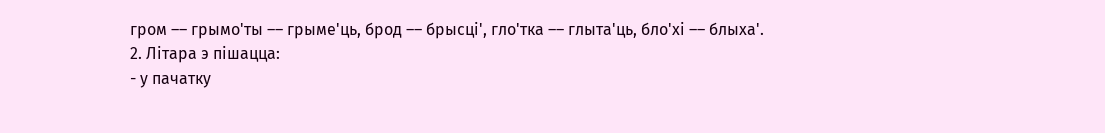гром –– грымо'ты –– грыме'ць, брод –– брысці', гло'тка –– глыта'ць, бло'хі –– блыха'.
2. Літара э пішацца:
- у пачатку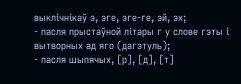выклічнікаў э, эге, эге-ге, эй, эх;
- пасля прыстаўной літары г у слове гэты і вытворных ад яго (дагэтуль);
- пасля шыпячых, [р], [д], [т]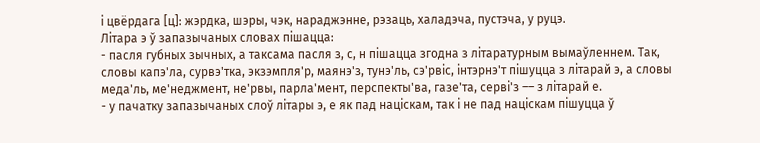і цвёрдага [ц]: жэрдка, шэры, чэк, нараджэнне, рэзаць, халадэча, пустэча, у руцэ.
Літара э ў запазычаных словах пішацца:
- пасля губных зычных, а таксама пасля з, с, н пішацца згодна з літаратурным вымаўленнем. Так, словы капэ'ла, сурвэ'тка, экзэмпля'р, маянэ'з, тунэ'ль, сэ'рвіс, інтэрнэ'т пішуцца з літарай э, а словы меда'ль, ме'неджмент, не'рвы, парла'мент, перспекты'ва, газе'та, серві'з –– з літарай е.
- у пачатку запазычаных слоў літары э, е як пад націскам, так і не пад націскам пішуцца ў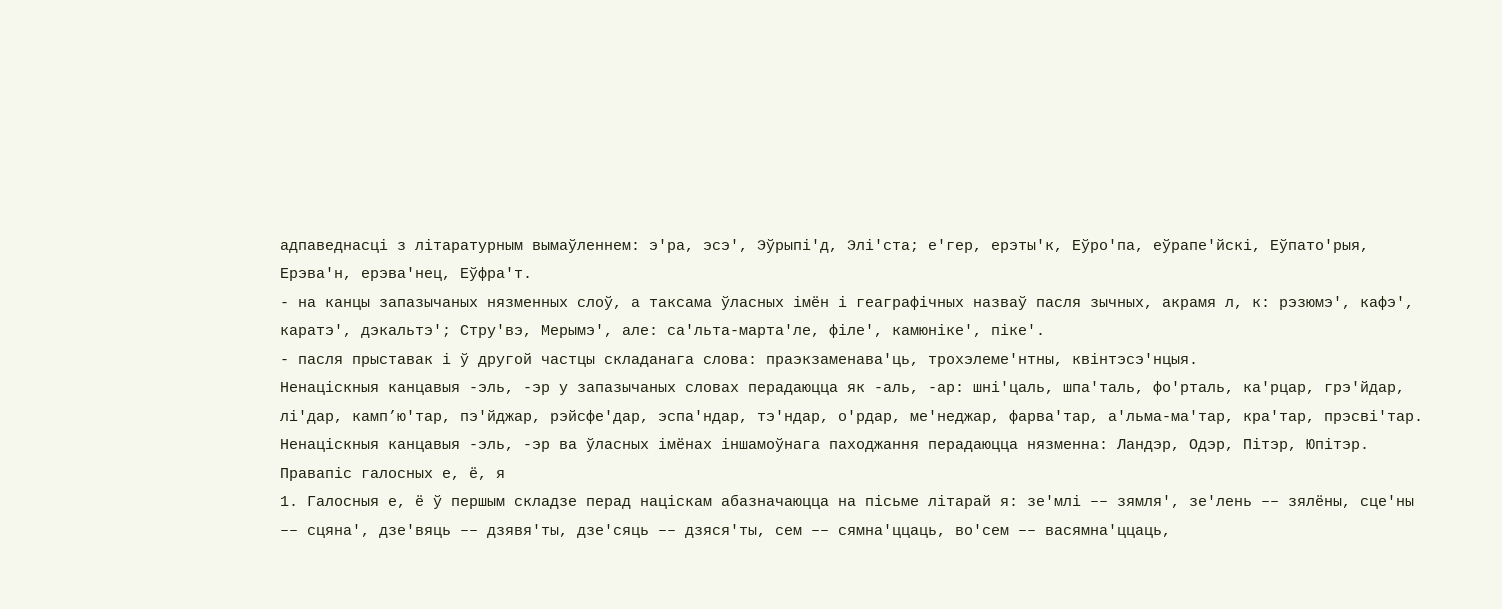адпаведнасці з літаратурным вымаўленнем: э'ра, эсэ', Эўрыпі'д, Элі'ста; е'гер, ерэты'к, Еўро'па, еўрапе'йскі, Еўпато'рыя, Ерэва'н, ерэва'нец, Еўфра'т.
- на канцы запазычаных нязменных слоў, а таксама ўласных імён і геаграфічных назваў пасля зычных, акрамя л, к: рэзюмэ', кафэ', каратэ', дэкальтэ'; Стру'вэ, Мерымэ', але: са'льта-марта'ле, філе', камюніке', піке'.
- пасля прыставак і ў другой частцы складанага слова: праэкзаменава'ць, трохэлеме'нтны, квінтэсэ'нцыя.
Ненаціскныя канцавыя -эль, -эр у запазычаных словах перадаюцца як -аль, -ар: шні'цаль, шпа'таль, фо'рталь, ка'рцар, грэ'йдар, лі'дар, камп’ю'тар, пэ'йджар, рэйсфе'дар, эспа'ндар, тэ'ндар, о'рдар, ме'неджар, фарва'тар, а'льма-ма'тар, кра'тар, прэсві'тар.
Ненаціскныя канцавыя -эль, -эр ва ўласных імёнах іншамоўнага паходжання перадаюцца нязменна: Ландэр, Одэр, Пітэр, Юпітэр.
Правапіс галосных е, ё, я
1. Галосныя е, ё ў першым складзе перад націскам абазначаюцца на пісьме літарай я: зе'млі –– зямля', зе'лень –– зялёны, сце'ны –– сцяна', дзе'вяць –– дзявя'ты, дзе'сяць –– дзяся'ты, сем –– сямна'ццаць, во'сем –– васямна'ццаць,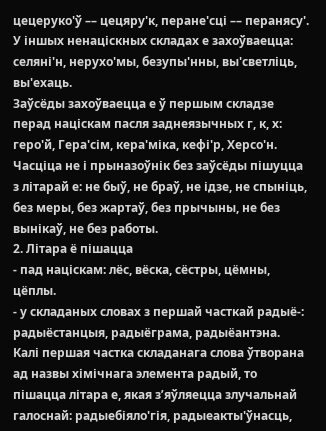цецеруко'ў –– цецяру'к, перане'сці –– перанясу'.
У іншых ненаціскных складах е захоўваецца: селяні'н, нерухо'мы, безупы'нны, вы'светліць, вы'ехаць.
Заўсёды захоўваецца е ў першым складзе перад націскам пасля заднеязычных г, к, х: геро'й, Гера'сім, кера'міка, кефі'р, Херсо'н.
Часціца не і прыназоўнік без заўсёды пішуцца з літарай е: не быў, не браў, не ідзе, не спыніць, без меры, без жартаў, без прычыны, не без вынікаў, не без работы.
2. Літара ё пішацца
- пад націскам: лёс, вёска, сёстры, цёмны, цёплы.
- у складаных словах з першай часткай радыё-: радыёстанцыя, радыёграма, радыёантэна.
Калі першая частка складанага слова ўтворана ад назвы хімічнага элемента радый, то пішацца літара е, якая з’яўляецца злучальнай галоснай: радыебіяло'гія, радыеакты'ўнасць,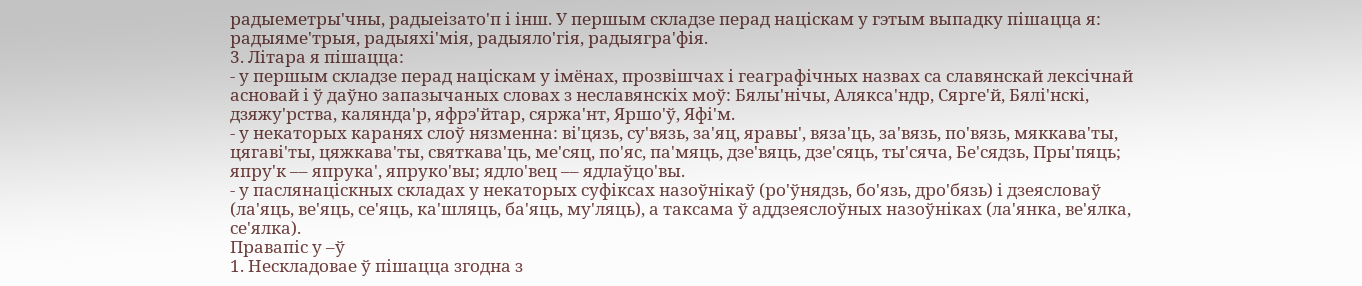радыеметры'чны, радыеізато'п і інш. У першым складзе перад націскам у гэтым выпадку пішацца я: радыяме'трыя, радыяхі'мія, радыяло'гія, радыягра'фія.
3. Літара я пішацца:
- у першым складзе перад націскам у імёнах, прозвішчах і геаграфічных назвах са славянскай лексічнай асновай і ў даўно запазычаных словах з неславянскіх моў: Бялы'нічы, Алякса'ндр, Сярге'й, Бялі'нскі, дзяжу'рства, калянда'р, яфрэ'йтар, сяржа'нт, Яршо'ў, Яфі'м.
- у некаторых каранях слоў нязменна: ві'цязь, су'вязь, за'яц, яравы', вяза'ць, за'вязь, по'вязь, мяккава'ты, цягаві'ты, цяжкава'ты, святкава'ць, ме'сяц, по'яс, па'мяць, дзе'вяць, дзе'сяць, ты'сяча, Бе'сядзь, Пры'пяць; япру'к –– япрука', япруко'вы; ядло'вец –– ядлаўцо'вы.
- у паслянаціскных складах у некаторых суфіксах назоўнікаў (ро'ўнядзь, бо'язь, дро'бязь) і дзеясловаў (ла'яць, ве'яць, се'яць, ка'шляць, ба'яць, му'ляць), а таксама ў аддзеяслоўных назоўніках (ла'янка, ве'ялка, се'ялка).
Правапіс у –ў
1. Нескладовае ў пішацца згодна з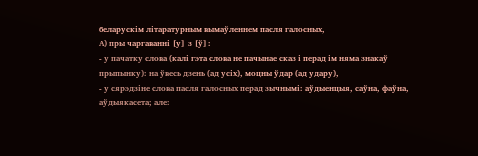беларускім літаратурным вымаўленнем пасля галосных,
А) пры чаргаванні [у] з [ў]:
- у пачатку слова (калі гэта слова не пачынае сказ і перад ім няма знакаў прыпынку): на ўвесь дзень (ад усіх), моцны ўдар (ад удару),
- у сярэдзіне слова пасля галосных перад зычнымі: аўдыенцыя, саўна, фаўна, аўдыякасета; але: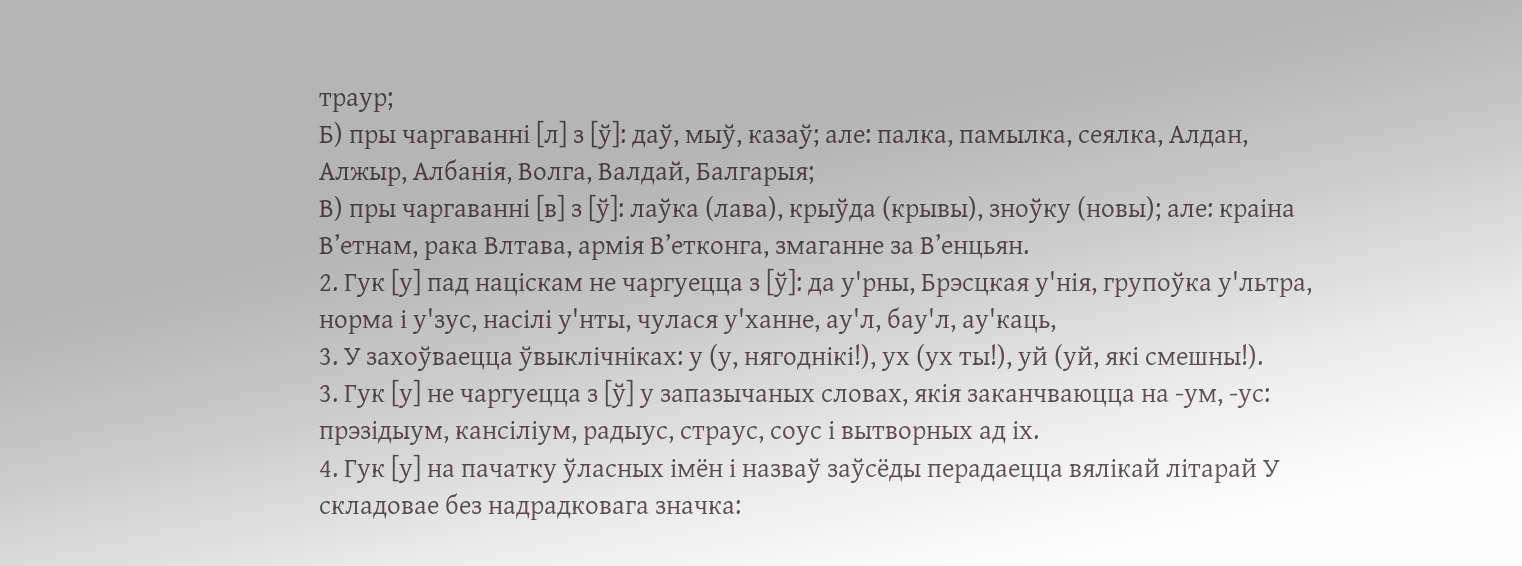траур;
Б) пры чаргаванні [л] з [ў]: даў, мыў, казаў; але: палка, памылка, сеялка, Алдан, Алжыр, Албанія, Волга, Валдай, Балгарыя;
В) пры чаргаванні [в] з [ў]: лаўка (лава), крыўда (крывы), зноўку (новы); але: краіна В’етнам, рака Влтава, армія В’етконга, змаганне за В’енцьян.
2. Гук [у] пад націскам не чаргуецца з [ў]: да у'рны, Брэсцкая у'нія, групоўка у'льтра, норма і у'зус, насілі у'нты, чулася у'ханне, ау'л, бау'л, ау'каць,
3. У захоўваецца ўвыклічніках: у (у, нягоднікі!), ух (ух ты!), уй (уй, які смешны!).
3. Гук [у] не чаргуецца з [ў] у запазычаных словах, якія заканчваюцца на -ум, -ус: прэзідыум, кансіліум, радыус, страус, соус і вытворных ад іх.
4. Гук [у] на пачатку ўласных імён і назваў заўсёды перадаецца вялікай літарай У складовае без надрадковага значка: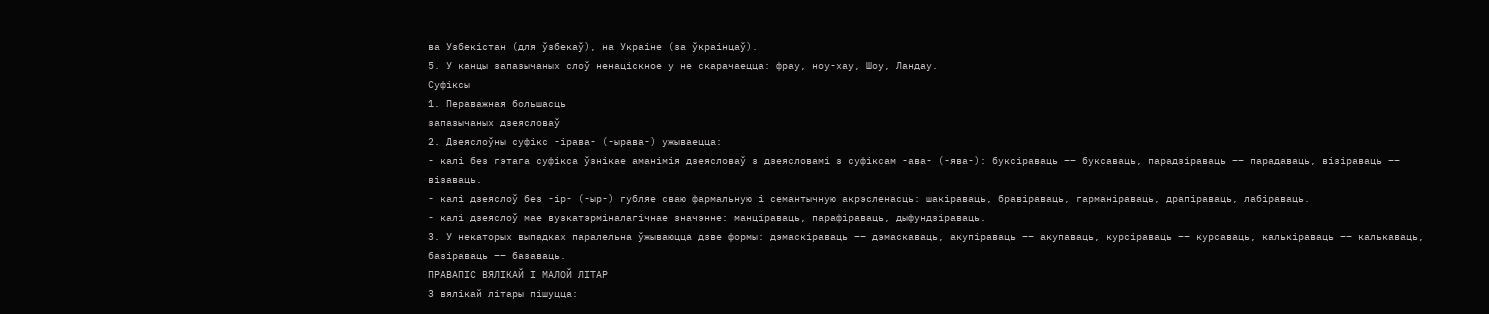ва Узбекістан (для ўзбекаў), на Украіне (за ўкраінцаў).
5. У канцы запазычаных слоў ненаціскное у не скарачаецца: фрау, ноу-хау, Шоу, Ландау.
Суфіксы
1. Пераважная большасць
запазычаных дзеясловаў
2. Дзеяслоўны суфікс -ірава- (-ырава-) ужываецца:
- калі без гэтага суфікса ўзнікае аманімія дзеясловаў з дзеясловамі з суфіксам -ава- (-ява-): буксіраваць –– буксаваць, парадзіраваць –– парадаваць, візіраваць –– візаваць.
- калі дзеяслоў без -ір- (-ыр-) губляе сваю фармальную і семантычную акрэсленасць: шакіраваць, бравіраваць, гарманіраваць, драпіраваць, лабіраваць.
- калі дзеяслоў мае вузкатэрміналагічнае значэнне: манціраваць, парафіраваць, дыфундзіраваць.
3. У некаторых выпадках паралельна ўжываюцца дзве формы: дэмаскіраваць –– дэмаскаваць, акупіраваць –– акупаваць, курсіраваць –– курсаваць, калькіраваць –– калькаваць, базіраваць –– базаваць.
ПРАВАПІС ВЯЛІКАЙ І МАЛОЙ ЛІТАР
З вялікай літары пішуцца: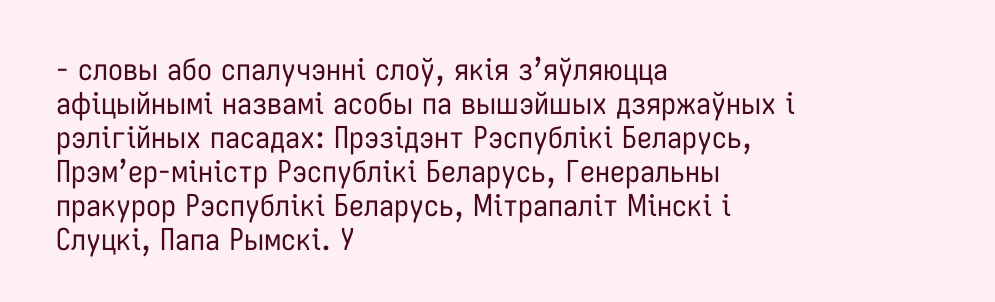- словы або спалучэнні слоў, якія з’яўляюцца афіцыйнымі назвамі асобы па вышэйшых дзяржаўных і рэлігійных пасадах: Прэзідэнт Рэспублікі Беларусь, Прэм’ер-міністр Рэспублікі Беларусь, Генеральны пракурор Рэспублікі Беларусь, Мітрапаліт Мінскі і Слуцкі, Папа Рымскі. У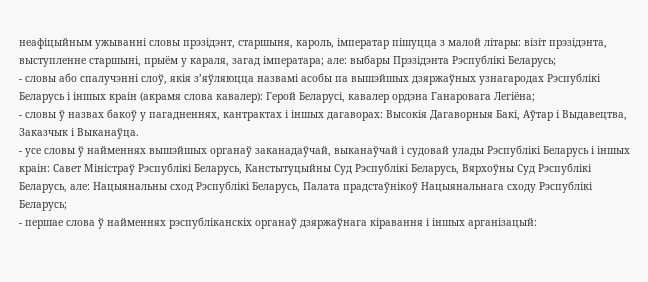неафіцыйным ужыванні словы прэзідэнт, старшыня, кароль, імператар пішуцца з малой літары: візіт прэзідэнта, выступленне старшыні, прыём у караля, загад імператара; але: выбары Прэзідэнта Рэспублікі Беларусь;
- словы або спалучэнні слоў, якія з’яўляюцца назвамі асобы па вышэйшых дзяржаўных узнагародах Рэспублікі Беларусь і іншых краін (акрамя слова кавалер): Герой Беларусі, кавалер ордэна Ганаровага Легіёна;
- словы ў назвах бакоў у пагадненнях, кантрактах і іншых дагаворах: Высокія Дагаворныя Бакі, Аўтар і Выдавецтва, Заказчык і Выканаўца.
- усе словы ў найменнях вышэйшых органаў заканадаўчай, выканаўчай і судовай улады Рэспублікі Беларусь і іншых краін: Савет Міністраў Рэспублікі Беларусь, Канстытуцыйны Суд Рэспублікі Беларусь, Вярхоўны Суд Рэспублікі Беларусь, але: Нацыянальны сход Рэспублікі Беларусь, Палата прадстаўнікоў Нацыянальнага сходу Рэспублікі Беларусь;
- першае слова ў найменнях рэспубліканскіх органаў дзяржаўнага кіравання і іншых арганізацый: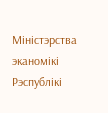Міністэрства эканомікі Рэспублікі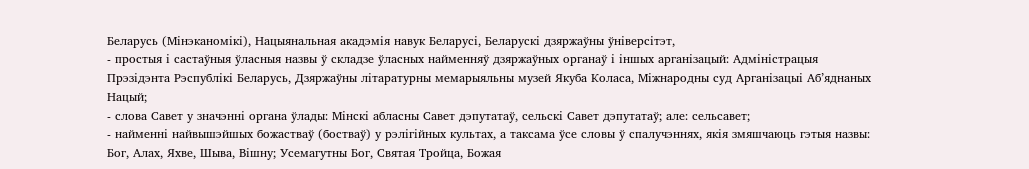Беларусь (Мінэканомікі), Нацыянальная акадэмія навук Беларусі, Беларускі дзяржаўны ўніверсітэт,
- простыя і састаўныя ўласныя назвы ў складзе ўласных найменняў дзяржаўных органаў і іншых арганізацый: Адміністрацыя Прэзідэнта Рэспублікі Беларусь, Дзяржаўны літаратурны мемарыяльны музей Якуба Коласа, Міжнародны суд Арганізацыі Аб’яднаных Нацый;
- слова Савет у значэнні органа ўлады: Мінскі абласны Савет дэпутатаў, сельскі Савет дэпутатаў; але: сельсавет;
- найменні найвышэйшых божастваў (бостваў) у рэлігійных культах, а таксама ўсе словы ў спалучэннях, якія змяшчаюць гэтыя назвы: Бог, Алах, Яхве, Шыва, Вішну; Усемагутны Бог, Святая Тройца, Божая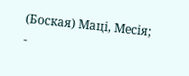(Боская) Маці, Месія;
-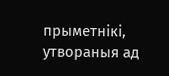прыметнікі, утвораныя ад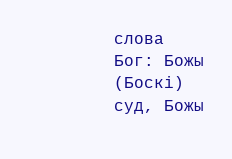слова Бог: Божы (Боскі) суд, Божы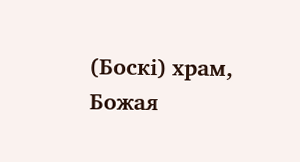(Боскі) храм, Божая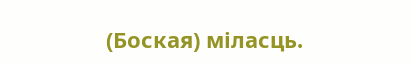(Боская) міласць.